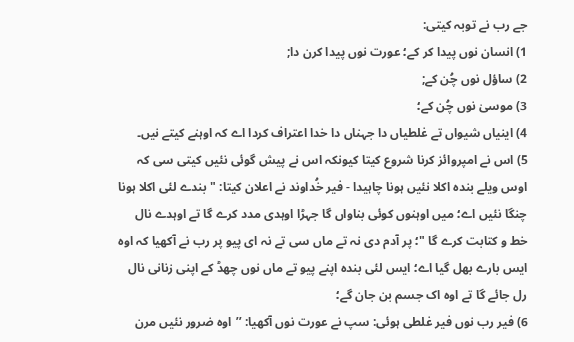جے رب نے توبہ کیتی:
1) انسان نوں پیدا کر کے؛ عورت نوں پیدا کرن دا;
2) ساؤل نوں چُن کے;
3) موسیٰ نوں چُن کے؛
4) اینیاں شیواں تے غلطیاں دا جہناں دا خدا اعتراف کردا اے کہ اوہنے کیتے نیں۔
5) اس نے امپروائز کرنا شروع کیتا کیونکہ اس نے پیش گوئی نئیں کیتی سی کہ اوس ویلے بندہ اکلا نئیں ہونا چاہیدا - فیر خُداوند نے اعلان کیتا: "بندے لئی اکلا ہونا چنگا نئیں اے؛ میں اوہنوں کوئی بناواں گا جہڑا اوہدی مدد کرے گا تے اوہدے نال خط و کتابت کرے گا "؛ پر آدم دی نہ تے ماں سی تے نہ ای پیو پر رب نے آکھیا کہ اوہ ایس بارے بھل گیا اے؛ ایس لئی بندہ اپنے پیو تے ماں نوں چھڈ کے اپنی زنانی نال رل جائے گا تے اوہ اک جسم بن جان گے؛
6) فیر رب نوں فیر غلطی ہوئی: سپ نے عورت نوں آکھیا: ’’اوہ ضرور نئیں مرن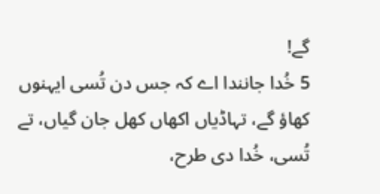گے!
5 خُدا جانندا اے کہ جس دن تُسی ایہنوں کھاؤ گے، تہاڈیاں اکھاں کھل جان گیاں، تے تُسی، خُدا دی طرح،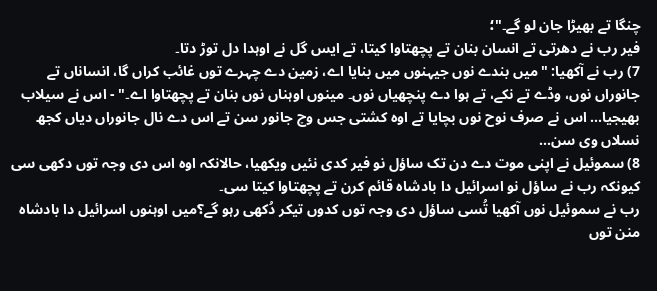چنگا تے بھیڑا جان لو گے۔"؛
فیر رب نے دھرتی تے انسان بنان تے پچھتاوا کیتا، تے ایس گل نے اوہدا دل توڑ دتا۔
7) رب نے آکھیا: "میں بندے نوں جیہنوں میں بنایا اے، زمین دے چہرے توں غائب کراں گا، انساناں تے جانوراں نوں، وڈے تے نکے، تے ہوا دے پنچھیاں نوں۔ مینوں اوہناں نوں بنان تے پچھتاوا اے۔" - اس نے سیلاب بھیجیا... اس نے صرف نوح نوں بچایا تے اوہ کشتی جس وچ جانور سن تے اس دے نال جانوراں دیاں کجھ نسلاں وی سن...
8) سموئیل نے اپنی موت دے دن تک ساؤل نو فیر کدی نئیں ویکھیا، حالانکہ اوہ اس دی وجہ توں دکھی سی کیونکہ رب نے ساؤل نو اسرائیل دا بادشاہ قائم کرن تے پچھتاوا کیتا سی۔
رب نے سموئیل نوں آکھیا تُسی ساؤل دی وجہ توں کدوں تیکر دُکھی رہو گے؟میں اوہنوں اسرائیل دا بادشاہ منن توں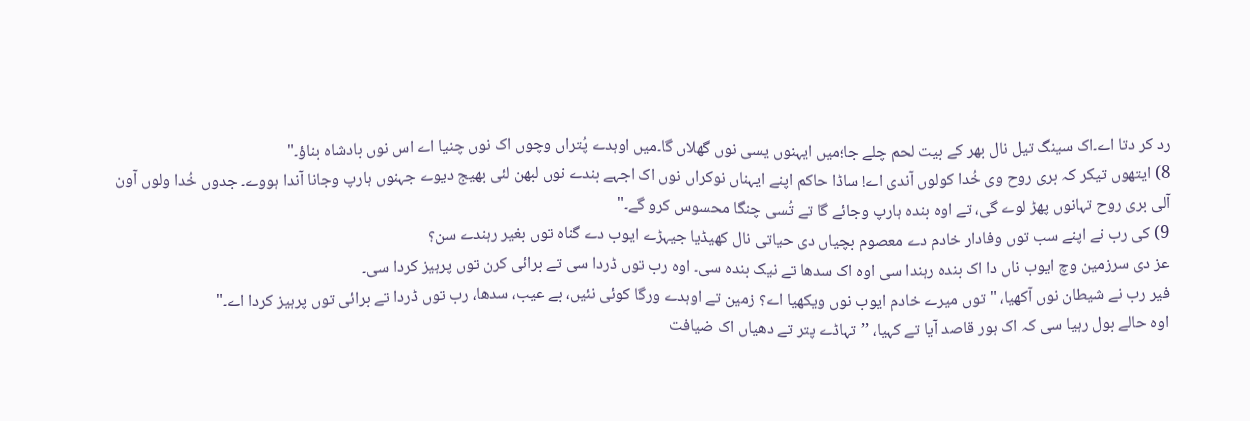رد کر دتا اے۔اک سینگ تیل نال بھر کے بیت لحم چلے جا؛میں ایہنوں یسی نوں گھلاں گا۔میں اوہدے پُتراں وچوں اک نوں چنیا اے اس نوں بادشاہ بناؤ۔"
8) ایتھوں تیکر کہ بری روح وی خُدا کولوں آندی اے! ساڈا حاکم اپنے ایہناں نوکراں نوں اک اجہے بندے نوں لبھن لئی بھیج دیوے جہنوں ہارپ وجانا آندا ہووے۔ جدوں خُدا ولوں آون آلی بری روح تہانوں پھڑ لوے گی، تے اوہ بندہ ہارپ وجائے گا تے تُسی چنگا محسوس کرو گے۔"
9) کی رب نے اپنے سب توں وفادار خادم دے معصوم بچیاں دی حیاتی نال کھیڈیا جیہڑے ایوب دے گناہ توں بغیر رہندے سن؟
عز دی سرزمین وچ ایوب ناں دا اک بندہ رہندا سی اوہ اک سدھا تے نیک بندہ سی۔ اوہ رب توں ڈردا سی تے برائی کرن توں پرہیز کردا سی۔
فیر رب نے شیطان نوں آکھیا، "توں میرے خادم ایوب نوں ویکھیا اے؟ زمین تے اوہدے ورگا کوئی نئیں، بے عیب، سدھا، رب توں ڈردا تے برائی توں پرہیز کردا اے۔"
اوہ حالے بول رہیا سی کہ اک ہور قاصد آیا تے کہیا، ’’تہاڈے پتر تے دھیاں اک ضیافت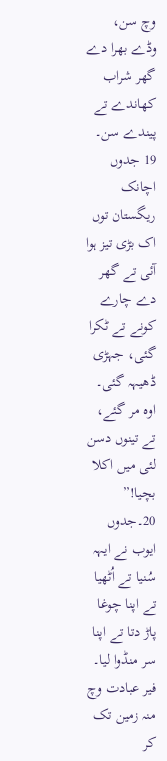وچ سن، وڈے بھرا دے گھر شراب کھاندے تے پیندے سن۔
19 جدوں اچانک ریگستان توں اک بڑی تیز ہوا آئی تے گھر دے چارے کونے تے ٹکرا گئی، جہڑی ڈھیہہ گئی۔ اوہ مر گئے، تے تینوں دسن لئی میں اکلا بچیا!”
20۔جدوں ایوب نے ایہہ سُنیا تے اُٹھیا تے اپنا چوغا پاڑ دتا تے اپنا سر منڈوا لیا۔ فیر عبادت وچ منہ زمین تک کر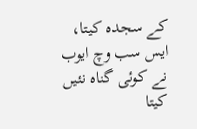کے سجدہ کیتا،
ایس سب وچ ایوب نے کوئی گناہ نئیں کیتا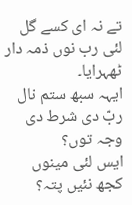تے نہ ای کسے گل لئی رب نوں ذمہ دار ٹھہرایا۔
ایہہ سبھ ستم نال ربّ دی شرط دی وجہ توں؟
ایس لئی مینوں کجھ نئیں پتہ؟